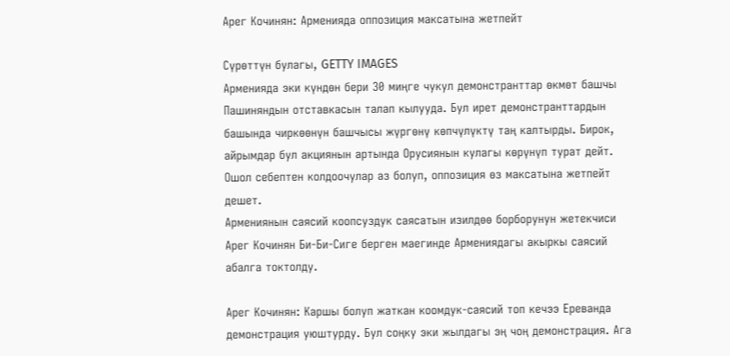Арег Кочинян: Арменияда оппозиция максатына жетпейт

Сүрөттүн булагы, GETTY IMAGES
Арменияда эки күндөн бери 30 миңге чукул демонстранттар өкмөт башчы Пашиняндын отставкасын талап кылууда. Бул ирет демонстранттардын башында чиркөөнүн башчысы жүргөнү көпчүлүктү таң калтырды. Бирок, айрымдар бул акциянын артында Орусиянын кулагы көрүнүп турат дейт. Ошол себептен колдоочулар аз болуп, оппозиция өз максатына жетпейт дешет.
Армениянын саясий коопсуздук саясатын изилдөө борборунун жетекчиси Арег Кочинян Би-Би-Сиге берген маегинде Армениядагы акыркы саясий абалга токтолду.

Арег Кочинян: Каршы болуп жаткан коомдук-саясий топ кечээ Ереванда демонстрация уюштурду. Бул соңку эки жылдагы эң чоң демонстрация. Ага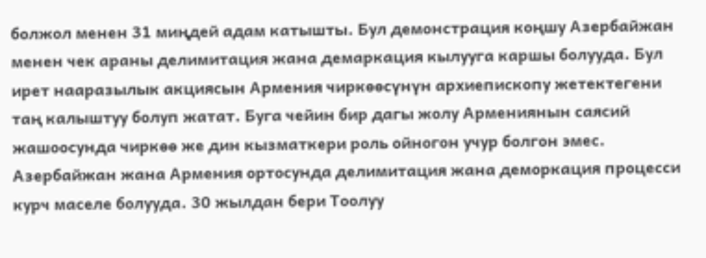болжол менен 31 миңдей адам катышты. Бул демонстрация коңшу Азербайжан менен чек араны делимитация жана демаркация кылууга каршы болууда. Бул ирет нааразылык акциясын Армения чиркөөсүнүн архиепископу жетектегени таң калыштуу болуп жатат. Буга чейин бир дагы жолу Армениянын саясий жашоосунда чиркөө же дин кызматкери роль ойногон учур болгон эмес.
Азербайжан жана Армения ортосунда делимитация жана деморкация процесси курч маселе болууда. 30 жылдан бери Тоолуу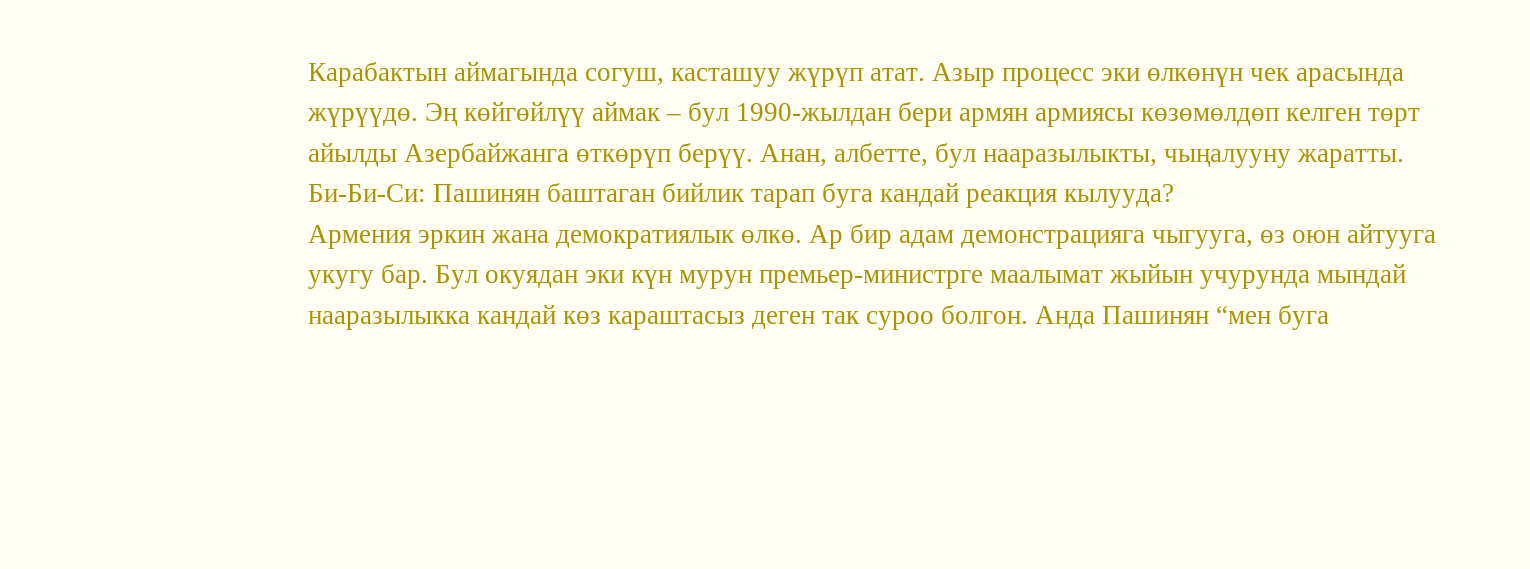Карабактын аймагында согуш, касташуу жүрүп атат. Азыр процесс эки өлкөнүн чек арасында жүрүүдө. Эң көйгөйлүү аймак – бул 1990-жылдан бери армян армиясы көзөмөлдөп келген төрт айылды Азербайжанга өткөрүп берүү. Анан, албетте, бул нааразылыкты, чыңалууну жаратты.
Би-Би-Си: Пашинян баштаган бийлик тарап буга кандай реакция кылууда?
Армения эркин жана демократиялык өлкө. Ар бир адам демонстрацияга чыгууга, өз оюн айтууга укугу бар. Бул окуядан эки күн мурун премьер-министрге маалымат жыйын учурунда мындай нааразылыкка кандай көз караштасыз деген так суроо болгон. Анда Пашинян “мен буга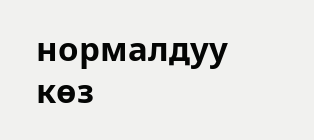нормалдуу көз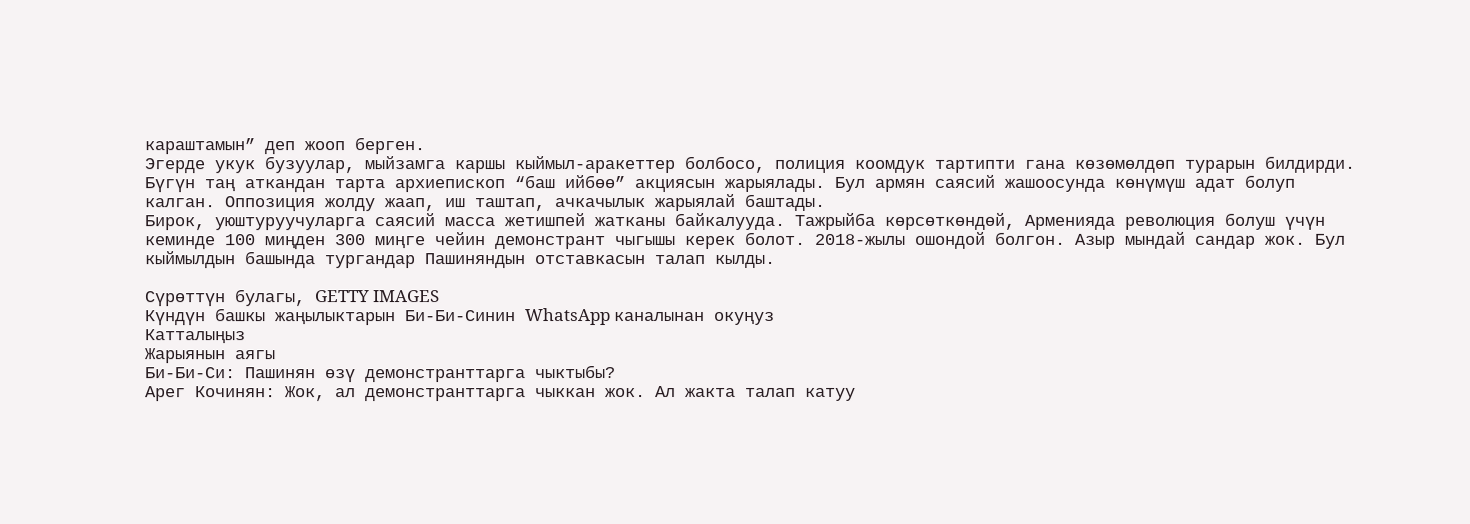караштамын” деп жооп берген.
Эгерде укук бузуулар, мыйзамга каршы кыймыл-аракеттер болбосо, полиция коомдук тартипти гана көзөмөлдөп турарын билдирди. Бүгүн таң аткандан тарта архиепископ “баш ийбөө” акциясын жарыялады. Бул армян саясий жашоосунда көнүмүш адат болуп калган. Оппозиция жолду жаап, иш таштап, ачкачылык жарыялай баштады.
Бирок, уюштуруучуларга саясий масса жетишпей жатканы байкалууда. Тажрыйба көрсөткөндөй, Арменияда революция болуш үчүн кеминде 100 миңден 300 миңге чейин демонстрант чыгышы керек болот. 2018-жылы ошондой болгон. Азыр мындай сандар жок. Бул кыймылдын башында тургандар Пашиняндын отставкасын талап кылды.

Сүрөттүн булагы, GETTY IMAGES
Күндүн башкы жаңылыктарын Би-Би-Синин WhatsApp каналынан окуңуз
Катталыңыз
Жарыянын аягы
Би-Би-Си: Пашинян өзү демонстранттарга чыктыбы?
Арег Кочинян: Жок, ал демонстранттарга чыккан жок. Ал жакта талап катуу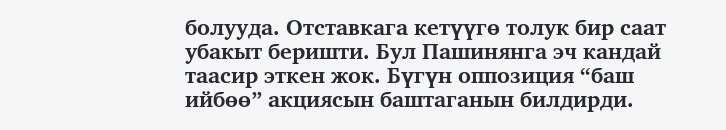болууда. Отставкага кетүүгө толук бир саат убакыт беришти. Бул Пашинянга эч кандай таасир эткен жок. Бүгүн оппозиция “баш ийбөө” акциясын баштаганын билдирди.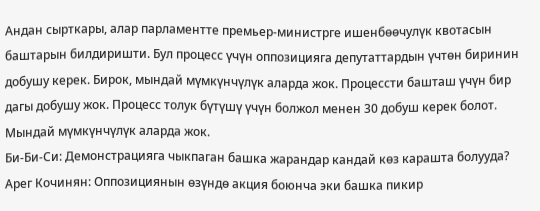Андан сырткары, алар парламентте премьер-министрге ишенбөөчулүк квотасын баштарын билдиришти. Бул процесс үчүн оппозицияга депутаттардын үчтөн биринин добушу керек. Бирок, мындай мүмкүнчүлүк аларда жок. Процессти башташ үчүн бир дагы добушу жок. Процесс толук бүтүшү үчүн болжол менен 30 добуш керек болот. Мындай мүмкүнчүлүк аларда жок.
Би-Би-Си: Демонстрацияга чыкпаган башка жарандар кандай көз карашта болууда?
Арег Кочинян: Оппозициянын өзүндө акция боюнча эки башка пикир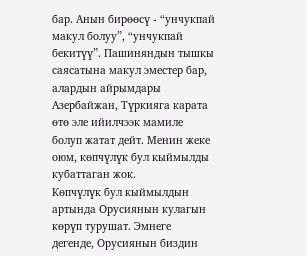бар. Анын бирөөсү - “унчукпай макул болуу”, “унчукпай бекитүү”. Пашиняндын тышкы саясатына макул эместер бар, алардын айрымдары Азербайжан, Түркияга карата өтө эле ийилчээк мамиле болуп жатат дейт. Менин жеке оюм, көпчүлүк бул кыймылды кубаттаган жок.
Көпчүлүк бул кыймылдын артында Орусиянын кулагын көрүп турушат. Эмнеге дегенде, Орусиянын биздин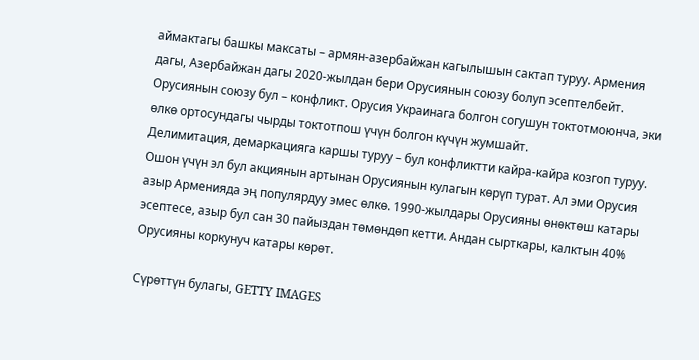аймактагы башкы максаты – армян-азербайжан кагылышын сактап туруу. Армения дагы, Азербайжан дагы 2020-жылдан бери Орусиянын союзу болуп эсептелбейт. Орусиянын союзу бул – конфликт. Орусия Украинага болгон согушун токтотмоюнча, эки өлкө ортосундагы чырды токтотпош үчүн болгон күчүн жумшайт.
Делимитация, демаркацияга каршы туруу – бул конфликтти кайра-кайра козгоп туруу. Ошон үчүн эл бул акциянын артынан Орусиянын кулагын көрүп турат. Ал эми Орусия азыр Арменияда эң популярдуу эмес өлкө. 1990-жылдары Орусияны өнөктөш катары эсептесе, азыр бул сан 30 пайыздан төмөндөп кетти. Андан сырткары, калктын 40% Орусияны коркунуч катары көрөт.

Сүрөттүн булагы, GETTY IMAGES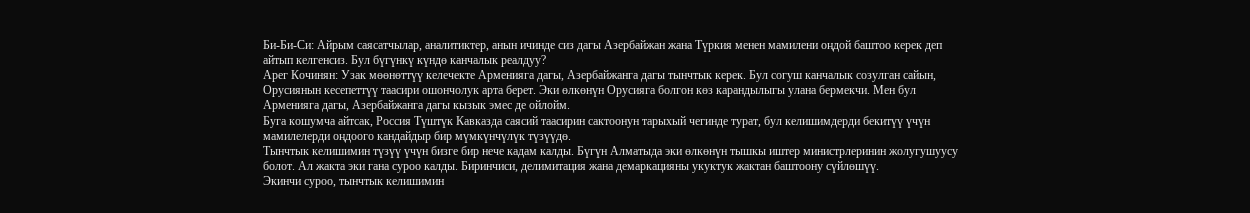Би-Би-Си: Айрым саясатчылар, аналитиктер, анын ичинде сиз дагы Азербайжан жана Түркия менен мамилени оңдой баштоо керек деп айтып келгенсиз. Бул бүгүнкү күндө канчалык реалдуу?
Арег Кочинян: Узак мөөнөттүү келечекте Арменияга дагы, Азербайжанга дагы тынчтык керек. Бул согуш канчалык созулган сайын, Орусиянын кесепеттүү таасири ошончолук арта берет. Эки өлкөнүн Орусияга болгон көз карандылыгы улана бермекчи. Мен бул Арменияга дагы, Азербайжанга дагы кызык эмес де ойлойм.
Буга кошумча айтсак, Россия Түштүк Кавказда саясий таасирин сактоонун тарыхый чегинде турат, бул келишимдерди бекитүү үчүн мамилелерди оңдоого кандайдыр бир мүмкүнчүлүк түзүүдө.
Тынчтык келишимин түзүү үчүн бизге бир нече кадам калды. Бүгүн Алматыда эки өлкөнүн тышкы иштер министрлеринин жолугушуусу болот. Ал жакта эки гана суроо калды. Биринчиси, делимитация жана демаркацияны укуктук жактан баштоону сүйлөшүү.
Экинчи суроо, тынчтык келишимин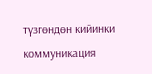түзгөндөн кийинки коммуникация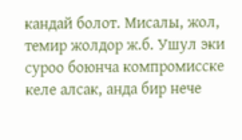кандай болот. Мисалы, жол, темир жолдор ж.б. Ушул эки суроо боюнча компромисске келе алсак, анда бир нече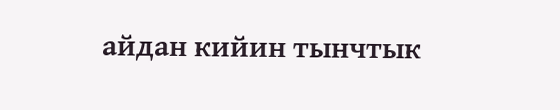айдан кийин тынчтык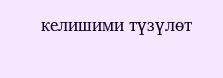келишими түзүлөт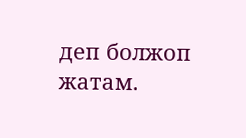деп болжоп жатам.